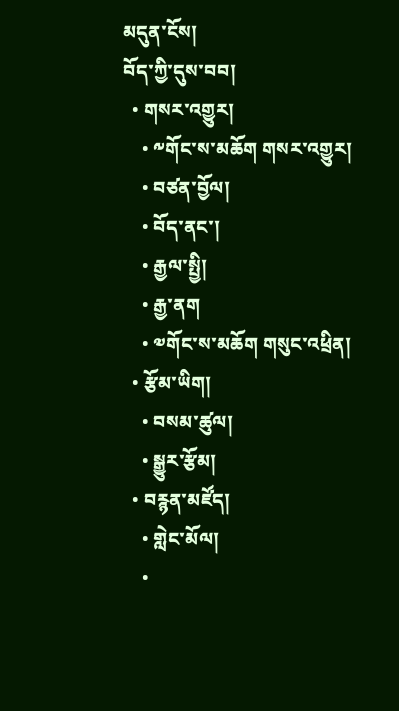མདུན་ངོས།
བོད་ཀྱི་དུས་བབ།
  • གསར་འགྱུར།
    • ༸གོང་ས་མཆོག གསར་འགྱུར།
    • བཙན་བྱོལ།
    • བོད་ནང་།
    • རྒྱལ་སྤྱི།
    • རྒྱ་ནག
    • ༧གོང་ས་མཆོག གསུང་འཕྲིན།
  • རྩོམ་ཡིག།
    • བསམ་ཚུལ།
    • སྒྱུར་རྩོམ།
  • བརྙན་མཛོད།
    • གླེང་མོལ།
    •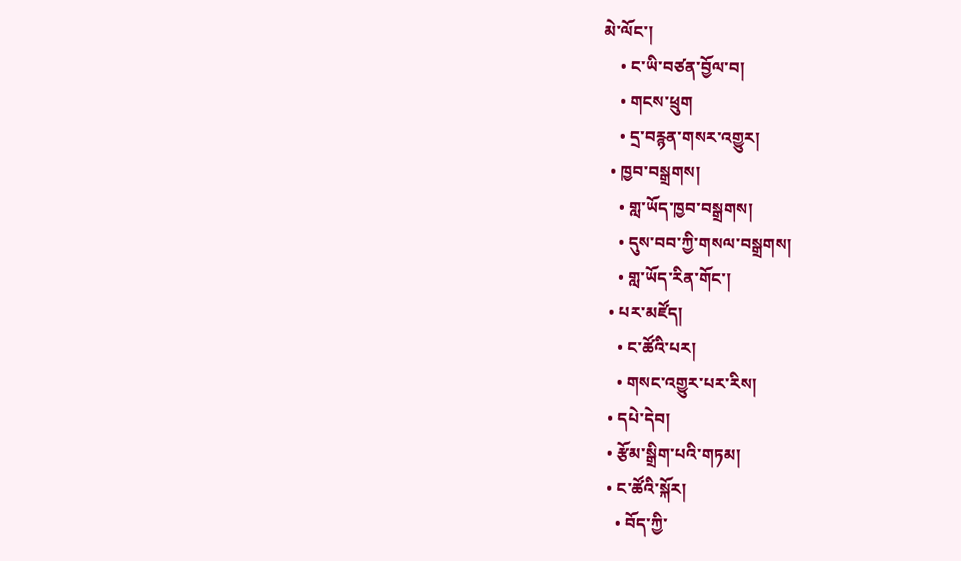མེ་ལོང་།
    • ང་ཡི་བཙན་བྱོལ་བ།
    • གངས་ཕྲུག
    • དྲ་བརྙན་གསར་འགྱུར།
  • ཁྱབ་བསྒྲགས།
    • གླ་ཡོད་ཁྱབ་བསྒྲགས།
    • དུས་བབ་ཀྱི་གསལ་བསྒྲགས།
    • གླ་ཡོད་རིན་གོང་།
  • པར་མཛོད།
    • ང་ཚོའི་པར།
    • གསང་འགྱུར་པར་རིས།
  • དཔེ་དེབ།
  • རྩོམ་སྒྲིག་པའི་གཏམ།
  • ང་ཚོའི་སྐོར།
    • བོད་ཀྱི་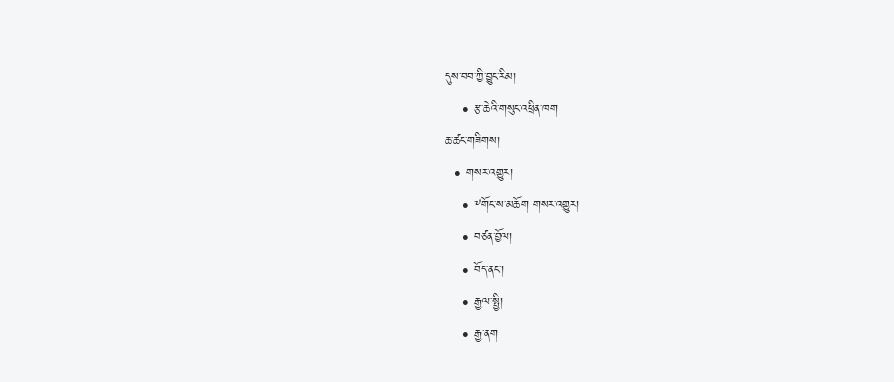དུས་བབ་ཀྱི་བྱུང་རིམ།
    • རྩ་ཆེའི་གསུང་འཕྲིན་ཁག
ཆ་ཚང་གཟིགས།
  • གསར་འགྱུར།
    • ༸གོང་ས་མཆོག གསར་འགྱུར།
    • བཙན་བྱོལ།
    • བོད་ནང་།
    • རྒྱལ་སྤྱི།
    • རྒྱ་ནག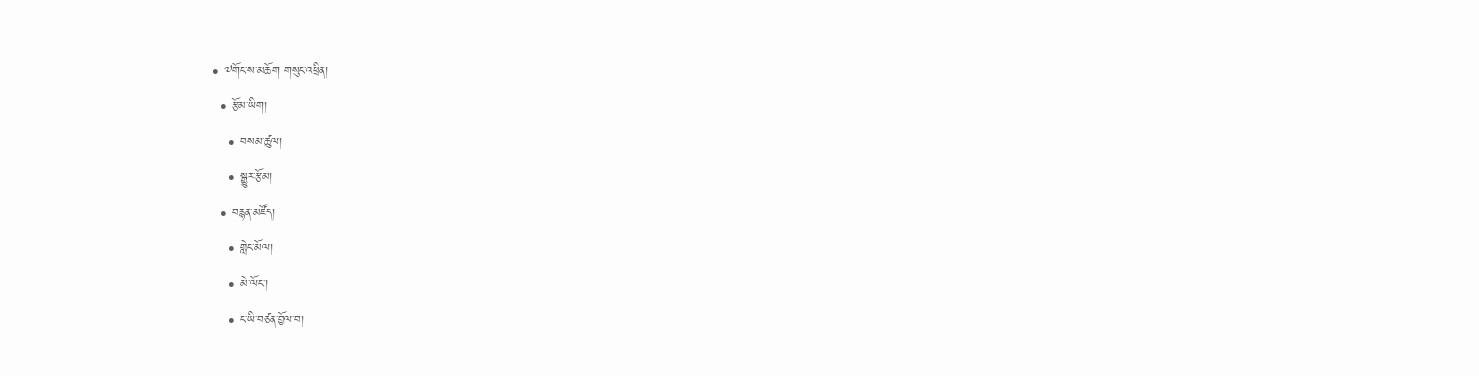• ༧གོང་ས་མཆོག གསུང་འཕྲིན།
  • རྩོམ་ཡིག།
    • བསམ་ཚུལ།
    • སྒྱུར་རྩོམ།
  • བརྙན་མཛོད།
    • གླེང་མོལ།
    • མེ་ལོང་།
    • ང་ཡི་བཙན་བྱོལ་བ།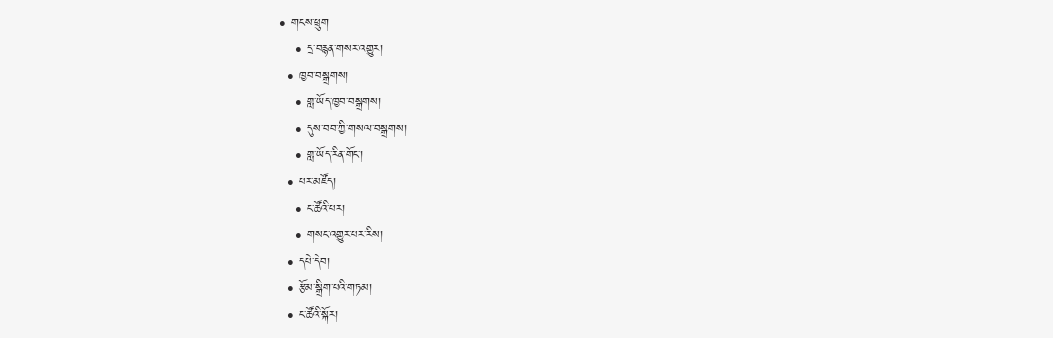• གངས་ཕྲུག
    • དྲ་བརྙན་གསར་འགྱུར།
  • ཁྱབ་བསྒྲགས།
    • གླ་ཡོད་ཁྱབ་བསྒྲགས།
    • དུས་བབ་ཀྱི་གསལ་བསྒྲགས།
    • གླ་ཡོད་རིན་གོང་།
  • པར་མཛོད།
    • ང་ཚོའི་པར།
    • གསང་འགྱུར་པར་རིས།
  • དཔེ་དེབ།
  • རྩོམ་སྒྲིག་པའི་གཏམ།
  • ང་ཚོའི་སྐོར།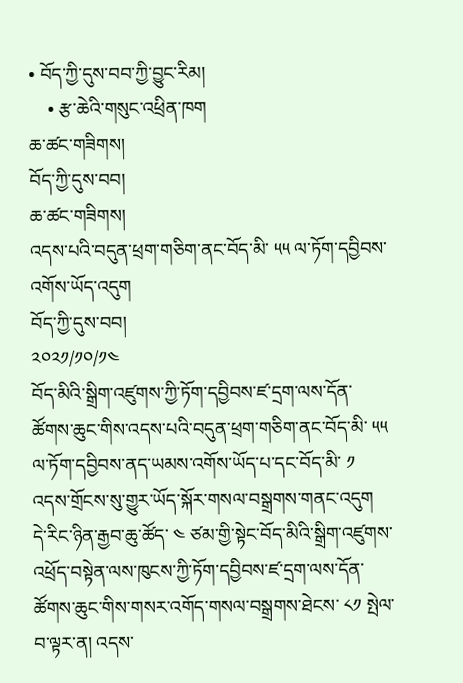• བོད་ཀྱི་དུས་བབ་ཀྱི་བྱུང་རིམ།
    • རྩ་ཆེའི་གསུང་འཕྲིན་ཁག
ཆ་ཚང་གཟིགས།
བོད་ཀྱི་དུས་བབ།
ཆ་ཚང་གཟིགས།
འདས་པའི་བདུན་ཕྲག་གཅིག་ནང་བོད་མི་ ༥༥ ལ་ཏོག་དབྱིབས་འགོས་ཡོད་འདུག
བོད་ཀྱི་དུས་བབ།
༢༠༢༡/༡༠/༡༤
བོད་མིའི་སྒྲིག་འཛུགས་ཀྱི་ཏོག་དབྱིབས་ཛ་དྲག་ལས་དོན་ཚོགས་ཆུང་གིས་འདས་པའི་བདུན་ཕྲག་གཅིག་ནང་བོད་མི་ ༥༥ ལ་ཏོག་དབྱིབས་ནད་ཡམས་འགོས་ཡོད་པ་དང་བོད་མི་ ༡ འདས་གྲོངས་སུ་གྱུར་ཡོད་སྐོར་གསལ་བསྒྲགས་གནང་འདུག
དེ་རིང་ཉིན་རྒྱབ་ཆུ་ཚོད་ ༤ ཙམ་གྱི་སྟེང་བོད་མིའི་སྒྲིག་འཛུགས་འཕྲོད་བསྟེན་ལས་ཁུངས་ཀྱི་ཏོག་དབྱིབས་ཛ་དྲག་ལས་དོན་ཚོགས་ཆུང་གིས་གསར་འགོད་གསལ་བསྒྲགས་ཐེངས་ ༨༡ སྤེལ་བ་ལྟར་ན། འདས་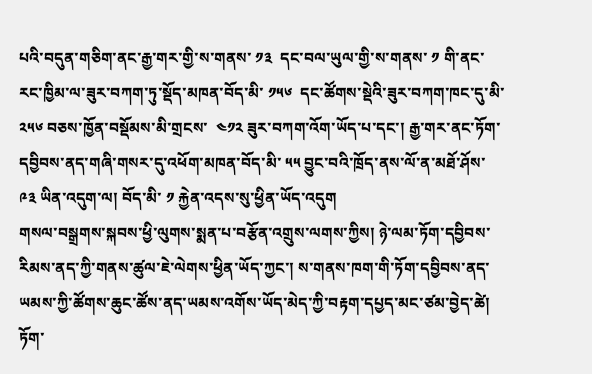པའི་བདུན་གཅིག་ནང་རྒྱ་གར་གྱི་ས་གནས་ ༡༣  དང་བལ་ཡུལ་གྱི་ས་གནས་ ༡ གི་ནང་རང་ཁྱིམ་ལ་ཟུར་བཀག་ཏུ་སྡོད་མཁན་བོད་མི་ ༡༥༦  དང་ཚོགས་སྡེའི་ཟུར་བཀག་ཁང་དུ་མི་ ༢༥༦ བཅས་ཁྱོན་བསྡོམས་མི་གྲངས་  ༤༡༢ ཟུར་བཀག་འོག་ཡོད་པ་དང་། རྒྱ་གར་ནང་ཏོག་དབྱིབས་ནད་གཞི་གསར་དུ་འཕོག་མཁན་བོད་མི་ ༥༥ བྱུང་བའི་ཁྲོད་ནས་ལོ་ན་མཐོ་ཤོས་ ༩༣ ཡིན་འདུག་ལ། བོད་མི་ ༡ རྐྱེན་འདས་སུ་ཕྱིན་ཡོད་འདུག
གསལ་བསྒྲགས་སྐབས་ཕྱི་ལུགས་སྨན་པ་བརྩོན་འགྲུས་ལགས་ཀྱིས། ཉེ་ལམ་ཏོག་དབྱིབས་རིམས་ནད་ཀྱི་གནས་ཚུལ་ཇེ་ལེགས་ཕྱིན་ཡོད་ཀྱང་། ས་གནས་ཁག་གི་ཏོག་དབྱིབས་ནད་ཡམས་ཀྱི་ཚོགས་ཆུང་ཚོས་ནད་ཡམས་འགོས་ཡོད་མེད་ཀྱི་བརྟག་དཔྱད་མང་ཙམ་བྱེད་ཚེ། ཏོག་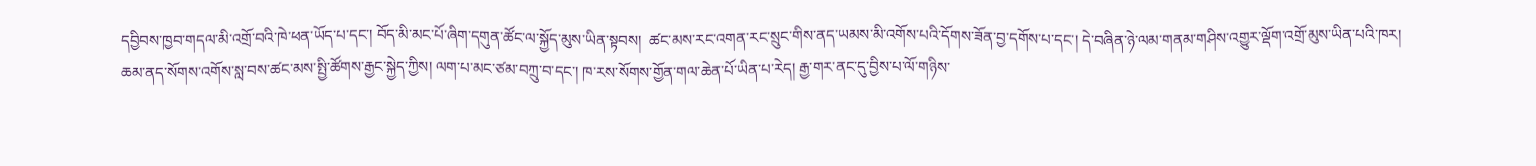དབྱིབས་ཁྱབ་གདལ་མི་འགྲོ་བའི་ཁེ་ཕན་ཡོད་པ་དང་། བོད་མི་མང་པོ་ཞིག་དགུན་ཚོང་ལ་སྐྱོད་མུས་ཡིན་སྟབས།  ཚང་མས་རང་འགན་རང་སྲུང་གིས་ནད་ཡམས་མི་འགོས་པའི་དོགས་ཟོན་བྱ་དགོས་པ་དང་། དེ་བཞིན་ཉེ་ལམ་གནམ་གཤིས་འགྱུར་ལྡོག་འགྲོ་མུས་ཡིན་པའི་ཁར། ཆམ་ནད་སོགས་འགོས་སླ་བས་ཚང་མས་སྤྱི་ཚོགས་རྒྱང་སྐྱེད་ཀྱིས། ལག་པ་མང་ཙམ་བཀྲུ་བ་དང་། ཁ་རས་སོགས་གྱོན་གལ་ཆེན་པོ་ཡིན་པ་རེད། རྒྱ་གར་ནང་དུ་བྱིས་པ་ལོ་གཉིས་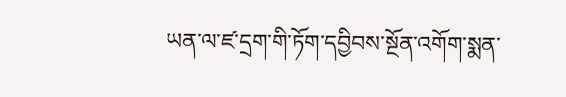ཡན་ལ་ཛ་དྲག་གི་ཏོག་དབྱིབས་སྔོན་འགོག་སྨན་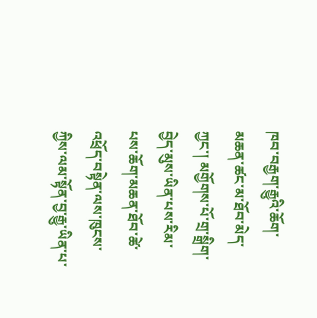ཁབ་བརྒྱག་རྒྱུའི་ཆོག་མཆན་ཚང་མ་ཐོབ་མེད་ཀྱང་། མགྱོགས་པོ་གྲ་སྒྲིག་བྱེད་མུས་ཡིན་པས་རིམ་པས་ཆོག་མཆན་ཐོབ་ཚེ་འཕྲོད་བསྟེན་ལས་ཁུངས་ཀྱིས་ལམ་སྟོན་བྱ་རྒྱུ་ཡིན་པ་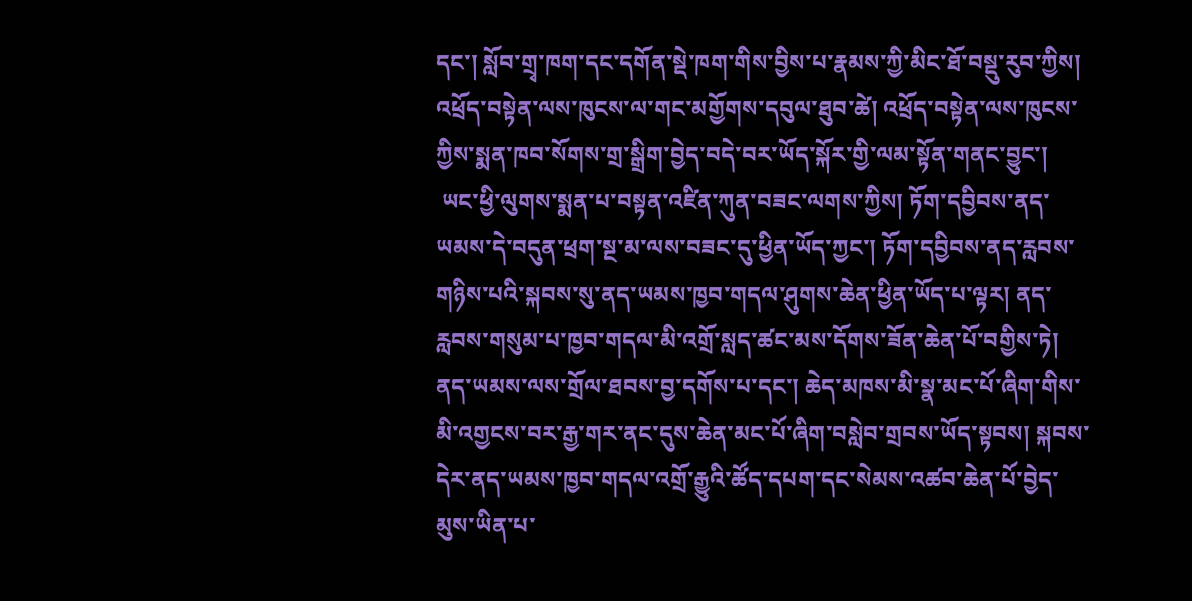དང་། སློབ་གྲྭ་ཁག་དང་དགོན་སྡེ་ཁག་གིས་བྱིས་པ་རྣམས་ཀྱི་མིང་ཐོ་བསྡུ་རུབ་ཀྱིས། འཕྲོད་བསྟེན་ལས་ཁུངས་ལ་གང་མགྱོགས་དབུལ་ཐུབ་ཚེ། འཕྲོད་བསྟེན་ལས་ཁུངས་ཀྱིས་སྨན་ཁབ་སོགས་གྲ་སྒྲིག་བྱེད་བདེ་བར་ཡོད་སྐོར་གྱི་ལམ་སྟོན་གནང་བྱུང་།
 ཡང་ཕྱི་ལུགས་སྨན་པ་བསྟན་འཛིན་ཀུན་བཟང་ལགས་ཀྱིས། ཏོག་དབྱིབས་ནད་ཡམས་དེ་བདུན་ཕྲག་སྔ་མ་ལས་བཟང་དུ་ཕྱིན་ཡོད་ཀྱང་། ཏོག་དབྱིབས་ནད་རླབས་གཉིས་པའི་སྐབས་སུ་ནད་ཡམས་ཁྱབ་གདལ་ཤུགས་ཆེན་ཕྱིན་ཡོད་པ་ལྟར། ནད་རླབས་གསུམ་པ་ཁྱབ་གདལ་མི་འགྲོ་སླད་ཚང་མས་དོགས་ཟོན་ཆེན་པོ་བགྱིས་ཏེ། ནད་ཡམས་ལས་གྲོལ་ཐབས་བྱ་དགོས་པ་དང་། ཆེད་མཁས་མི་སྣ་མང་པོ་ཞིག་གིས་མི་འགྱངས་བར་རྒྱ་གར་ནང་དུས་ཆེན་མང་པོ་ཞིག་བསླེབ་གྲབས་ཡོད་སྟབས། སྐབས་དེར་ནད་ཡམས་ཁྱབ་གདལ་འགྲོ་རྒྱུའི་ཚོད་དཔག་དང་སེམས་འཚབ་ཆེན་པོ་བྱེད་མུས་ཡིན་པ་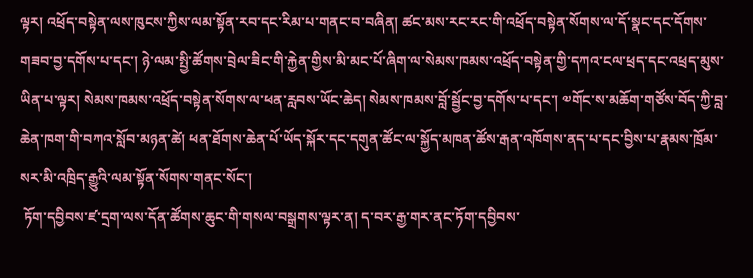ལྟར། འཕྲོད་བསྟེན་ལས་ཁུངས་ཀྱིས་ལམ་སྟོན་རབ་དང་རིམ་པ་གནང་བ་བཞིན། ཚང་མས་རང་རང་གི་འཕྲོད་བསྟེན་སོགས་ལ་དོ་སྣང་དང་དོགས་གཟབ་བྱ་དགོས་པ་དང་། ཉེ་ལམ་སྤྱི་ཚོགས་བྲེལ་ཟིང་གི་རྐྱེན་གྱིས་མི་མང་པོ་ཞིག་ལ་སེམས་ཁམས་འཕྲོད་བསྟེན་གྱི་དཀའ་ངལ་ཕྲད་དང་འཕྲད་མུས་ཡིན་པ་ལྟར། སེམས་ཁམས་འཕྲོད་བསྟེན་སོགས་ལ་ཕན་རླབས་ཡོང་ཆེད། སེམས་ཁམས་བློ་སྦྱོང་བྱ་དགོས་པ་དང་། ༧གོང་ས་མཆོག་གཙོས་བོད་ཀྱི་བླ་ཆེན་ཁག་གི་བཀའ་སློབ་མཉན་ཚེ། ཕན་ཐོགས་ཆེན་པོ་ཡོད་སྐོར་དང་དགུན་ཚོང་ལ་སྐྱོད་མཁན་ཚོས་རྒན་འཁོགས་ནད་པ་དང་བྱིས་པ་རྣམས་ཁྲོམ་སར་མི་འཁྲིད་རྒྱུའི་ལམ་སྟོན་སོགས་གནང་སོང་།
 ཏོག་དབྱིབས་ཛ་དྲག་ལས་དོན་ཚོགས་ཆུང་གི་གསལ་བསྒྲགས་ལྟར་ན། ད་བར་རྒྱ་གར་ནང་ཏོག་དབྱིབས་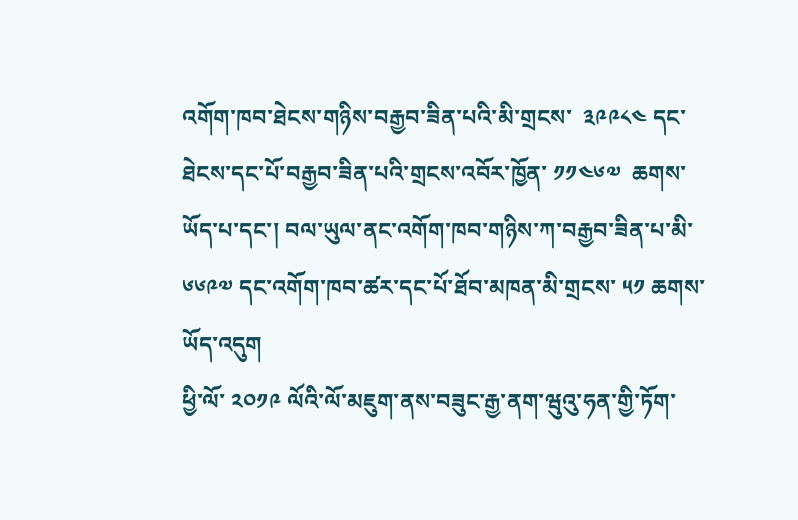འགོག་ཁབ་ཐེངས་གཉིས་བརྒྱབ་ཟིན་པའི་མི་གྲངས་  ༣༩༩༨༤ དང་ཐེངས་དང་པོ་བརྒྱབ་ཟིན་པའི་གྲངས་འབོར་ཁྱོན་ ༡༡༤༦༧  ཆགས་ཡོད་པ་དང་། བལ་ཡུལ་ནང་འགོག་ཁབ་གཉིས་ཀ་བརྒྱབ་ཟིན་པ་མི་ ༦༦༩༧ དང་འགོག་ཁབ་ཚར་དང་པོ་ཐོབ་མཁན་མི་གྲངས་ ༥༡ ཆགས་ཡོད་འདུག
ཕྱི་ལོ་ ༢༠༡༩ ལོའི་ལོ་མཇུག་ནས་བཟུང་རྒྱ་ནག་ཝུའུ་ཧན་གྱི་ཏོག་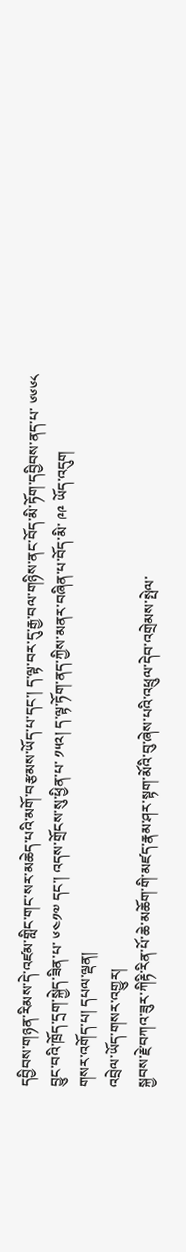དབྱིབས་གཉན་རིམས་དེ་འཛམ་གླིང་གང་སར་མཆེད་པའི་མགོ་བརྩམས་ཡོད་པ་དང་། ད་ལྟ་བར་དུ་རྒྱ་བལ་གཉིས་ནང་བོད་མི་ཏོག་དབྱིབས་ནད་པ་ ༦༦༦༨ བྱུང་བའི་ཁྲོད་དྲག་སྐྱེད་ཟིན་པ་ ༦༤༡༧ དང་། འདས་གྲོངས་སུ་ཕྱིན་པ་ ༡༥༢། ད་ལྟ་ཏོག་ནད་ཀྱིས་མནར་བཞིན་པ་བོད་མི་ ༩༩ ཡོད་འདུག
གསར་འགོད་པ། དཔལ་ལྡན།
འབྲེལ་ཡོད་གསར་འགྱུར།
སྐྱབས་རྗེ་བཀའ་ཟུར་ཀིརྟི་རིན་པོ་ཆེ་མཆོག་གི་མཛད་རྣམ་ཤར་སྟག་མོའི་བུ་ཞེས་པའི་འཕྲུལ་དེབ་འགྲེམས་སྤེལ་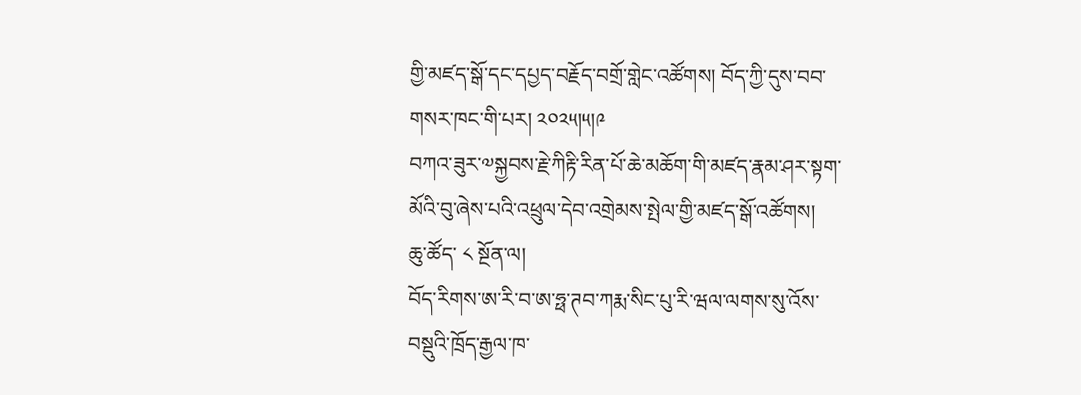གྱི་མཛད་སྒོ་དང་དཔྱད་བརྗོད་བགྲོ་གླེང་འཚོགས། བོད་ཀྱི་དུས་བབ་གསར་ཁང་གི་པར། ༢༠༢༥།༥།༩
བཀའ་ཟུར་༧སྐྱབས་རྗེ་ཀིརྟི་རིན་པོ་ཆེ་མཆོག་གི་མཛད་རྣམ་ཤར་སྟག་མོའི་བུ་ཞེས་པའི་འཕྲུལ་དེབ་འགྲེམས་སྤེལ་གྱི་མཛད་སྒོ་འཚོགས།
ཆུ་ཚོད་ ༨ སྔོན་ལ།
བོད་རིགས་ཨ་རི་བ་ཨ་ཧྥ་ཊབ་ཀརྨ་སིང་པུ་རི་ཝལ་ལགས་སུ་འོས་བསྡུའི་ཁྲོད་རྒྱལ་ཁ་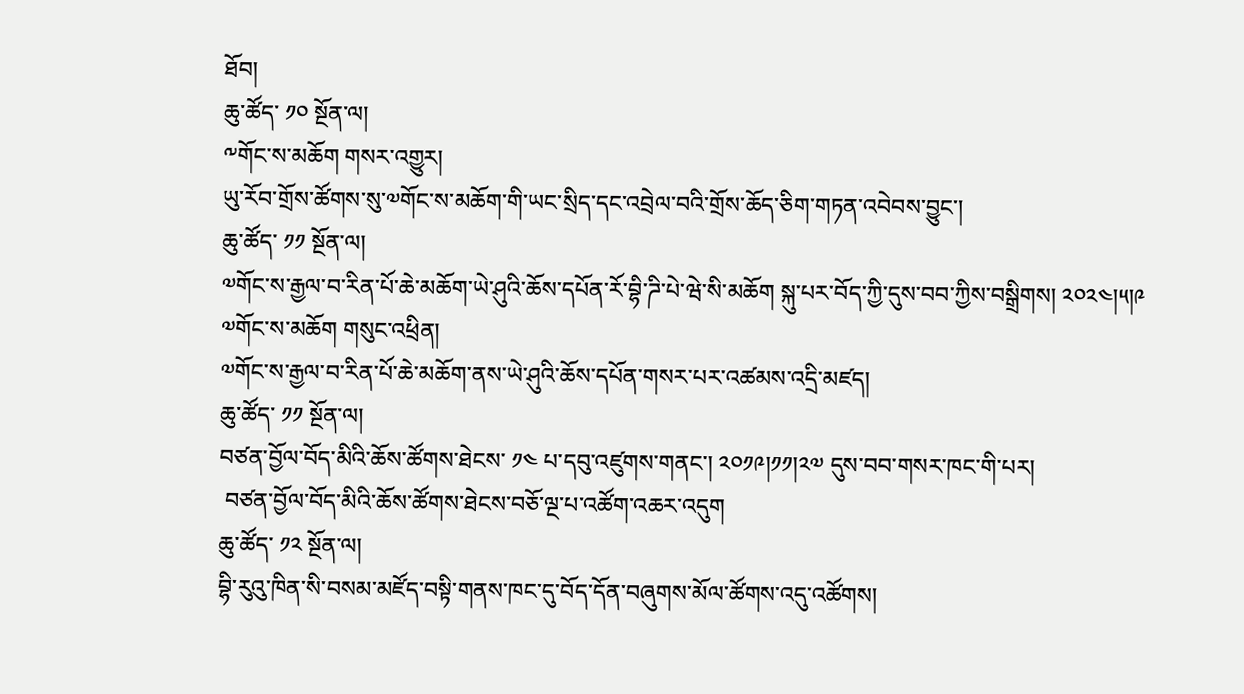ཐོབ།
ཆུ་ཚོད་ ༡༠ སྔོན་ལ།
༸གོང་ས་མཆོག གསར་འགྱུར།
ཡུ་རོབ་གྲོས་ཚོགས་སུ་༧གོང་ས་མཆོག་གི་ཡང་སྲིད་དང་འབྲེལ་བའི་གྲོས་ཆོད་ཅིག་གཏན་འབེབས་བྱུང་།
ཆུ་ཚོད་ ༡༡ སྔོན་ལ།
༧གོང་ས་རྒྱལ་བ་རིན་པོ་ཆེ་མཆོག་ཡེ་ཤུའི་ཆོས་དཔོན་རོ་བྷི་ཌི་པེ་ཝེ་སི་མཆོག སྐུ་པར་བོད་ཀྱི་དུས་བབ་ཀྱིས་བསྒྲིགས། ༢༠༢༤།༥།༩
༧གོང་ས་མཆོག གསུང་འཕྲིན།
༧གོང་ས་རྒྱལ་བ་རིན་པོ་ཆེ་མཆོག་ནས་ཡེ་ཤུའི་ཆོས་དཔོན་གསར་པར་འཚམས་འདྲི་མཛད།
ཆུ་ཚོད་ ༡༡ སྔོན་ལ།
བཙན་བྱོལ་བོད་མིའི་ཆོས་ཚོགས་ཐེངས་ ༡༤ པ་དབུ་འཛུགས་གནང་། ༢༠༡༩།༡༡།༢༧ དུས་བབ་གསར་ཁང་གི་པར།
 བཙན་བྱོལ་བོད་མིའི་ཆོས་ཚོགས་ཐེངས་བཅོ་ལྔ་པ་འཚོག་འཆར་འདུག
ཆུ་ཚོད་ ༡༢ སྔོན་ལ།
བྷི་རུའུ་ཁིན་སི་བསམ་མཛོད་བསྟི་གནས་ཁང་དུ་བོད་དོན་བཞུགས་མོལ་ཚོགས་འདུ་འཚོགས།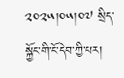༢༠༢༥།༠༥།༠༧ སྲིད་སྐྱོང་གི་ངོ་དེབ་ཀྱི་པར།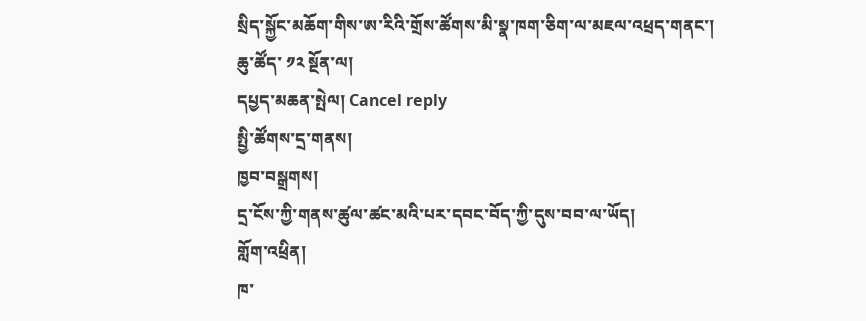སྲིད་སྐྱོང་མཆོག་གིས་ཨ་རིའི་གྲོས་ཚོགས་མི་སྣ་ཁག་ཅིག་ལ་མཇལ་འཕྲད་གནང་།
ཆུ་ཚོད་ ༡༢ སྔོན་ལ།
དཔྱད་མཆན་སྤེལ། Cancel reply
སྤྱི་ཚོགས་དྲ་གནས།
ཁྱབ་བསྒྲགས།
དྲ་ངོས་ཀྱི་གནས་ཚུལ་ཚང་མའི་པར་དབང་བོད་ཀྱི་དུས་བབ་ལ་ཡོད།
གློག་འཕྲིན།
ཁ་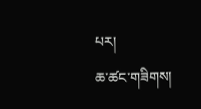པར།
ཆ་ཚང་གཟིགས།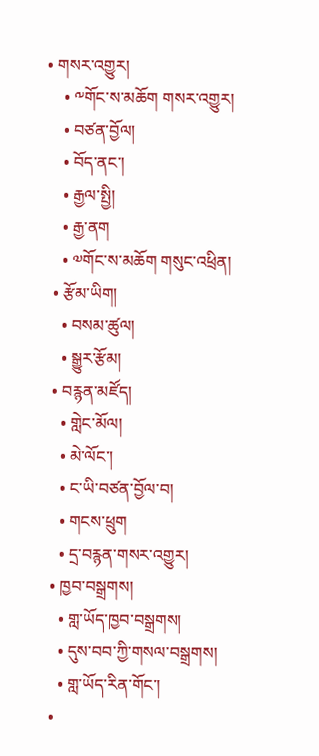• གསར་འགྱུར།
    • ༸གོང་ས་མཆོག གསར་འགྱུར།
    • བཙན་བྱོལ།
    • བོད་ནང་།
    • རྒྱལ་སྤྱི།
    • རྒྱ་ནག
    • ༧གོང་ས་མཆོག གསུང་འཕྲིན།
  • རྩོམ་ཡིག།
    • བསམ་ཚུལ།
    • སྒྱུར་རྩོམ།
  • བརྙན་མཛོད།
    • གླེང་མོལ།
    • མེ་ལོང་།
    • ང་ཡི་བཙན་བྱོལ་བ།
    • གངས་ཕྲུག
    • དྲ་བརྙན་གསར་འགྱུར།
  • ཁྱབ་བསྒྲགས།
    • གླ་ཡོད་ཁྱབ་བསྒྲགས།
    • དུས་བབ་ཀྱི་གསལ་བསྒྲགས།
    • གླ་ཡོད་རིན་གོང་།
  •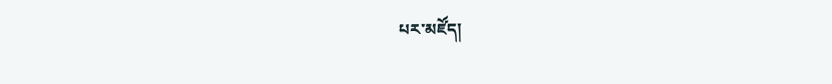པར་མཛོད།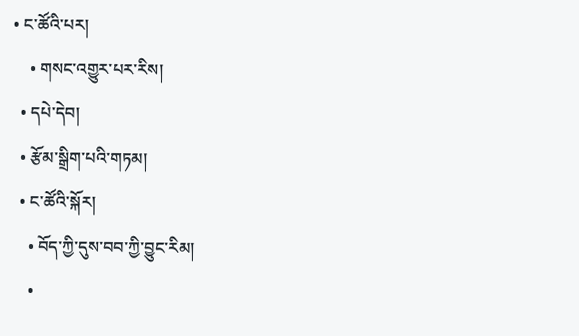• ང་ཚོའི་པར།
    • གསང་འགྱུར་པར་རིས།
  • དཔེ་དེབ།
  • རྩོམ་སྒྲིག་པའི་གཏམ།
  • ང་ཚོའི་སྐོར།
    • བོད་ཀྱི་དུས་བབ་ཀྱི་བྱུང་རིམ།
    •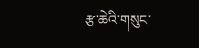རྩ་ཆེའི་གསུང་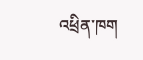འཕྲིན་ཁག